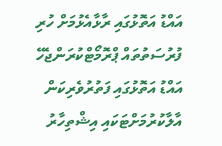އައްޑު އަތޮޅުގައި ރާޅާއެޅުމަށް ހުރި ފުރުސަތުތައް ޕްރޮމޯޓްކުރަންޖެހޭ
އައްޑު އަތޮޅުގައި ފަތުރުވެރިކަން އާލާކުރުމަށްޓަކައި އިޝްތިހާރު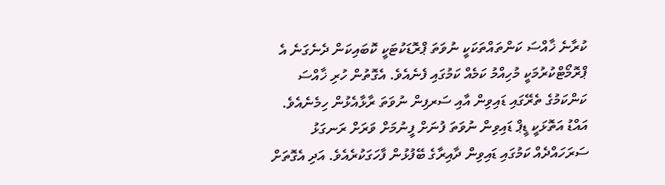ކުރާނެ ޚާއްސަ ކަންތައްތަކަކީ ނުވަތަ ޕްރޮޑަކުޓަކީ ކޮބައިކަން ދެނެގަނެ އެ ޕްރޮމޯޓްކުރުމަކީ މުހިއްމު ކަމެއް ކަމުގައި ފެނެއެވެ. އެގޮތުން ހުރި ޚާއްސަ ކަންކަމުގެ ތެރޭގައި ޑައިވިން އާއި ސަރފިން ނުވަތަ ރާޅާއެޅުން ހިމެނެއެވެ. އައްޑު އަތޮޅަކީ ޑީޕް ޑައިވިން ނުވަތަ ފުނަށް ފީނުމަށް ވަރަށް ރަނގަޅު ސަރަހައްދެއް ކަމުގައި ޑައިވިން ދާއިރާގެ ބޭފުޅުން ފާހަގަކުރެއެވެ. އަދި އެގޮތަށް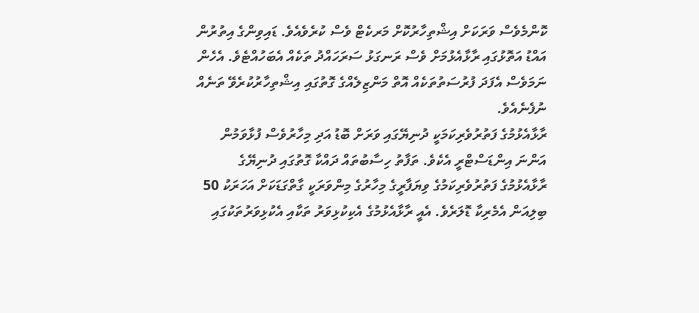ކޮންމެވެސް ވަރަކަށް އިޝްތިހާރުކޮށް މަރކެޓް ވެސް ކުރެވެއެވެ. ޑައިވިންގެ އިތުރުން އައްޑު އަތޮޅުގައި ރާޅާއެޅުމަށް ވެސް ރަނގަޅު ސަރަހައްދު ތަކެއް އެބަހުއްޓެވެ. އެހެން ނަމަވެސް އެފަދަ ފުރުސަތުތަކެއް އޮތް މަންޒިލެއްގެ ގޮތުގައި އިޝްތިހާރުކުރެވޭ ތަނެއް ނުފެނެއެވެ.
ރާޅާއެޅުމުގެ ފަތުރުވެރިކަމަކީ ދުނިޔޭގައި ވަރަށް ބޮޑު އަދި މިހާރުވެސް ފުޅާވަމުން އަންނަ އިންޑަސްޓްރީ އެކެވެ. ތަފާތު ހިސާބުތައް ދައްކާ ގޮތުގައި ދުނިޔޭގެ ރާޅާއެޅުމުގެ ފަތުރުވެރިކަމުގެ ވިޔަފާރީގެ މިހާރުގެ މިންވަރަކީ ގާތްގަޑަކަށް އަހަރަކު 50 ބިލިއަން އެމެރިކާ ޑޮލަރެވެ. އެއީ ރާޅާއެޅުމުގެ އެކިކުޅިވަރު ތަކާއި އެކުޅިވަރުތަކުގައި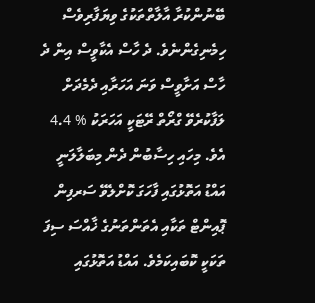ބޭނުންކުރާ އާލާތްތަކުގެ ވިޔަފާރިވެސް ހިމެނިގެންނެވެ. ދެ ހާސް އެކާވީސް އިން ދެ ހާސް އަށާވީސް ވަނަ އަހަރާއި ދެމެދަށް ލަފާކުރެވޭ ގްރޯތް ރޭޓަކީ އަހަރަކު % 4.4 އެވެ. މިހައި ހިސާބުން ދެން މިބަލާލަނީ އައްޑު އަތޮޅުގައި ފާހަގަ ކޮށްލެވޭ ސަރފިން ޕޮއިންޓް ތަކާއި އެތަންތަނުގެ ޚާއްސަ ސިފަ ތަކަކީ ކޮބައިކަމެވެ. އައްޑު އަތޮޅުގައި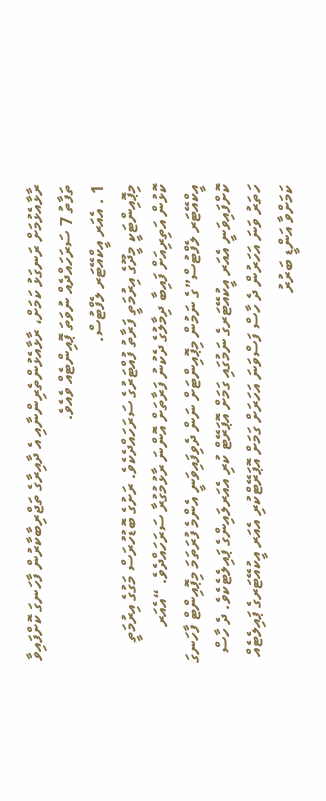ރާޅާއެޅުމަށް ރަނގަޅު ކަމަށް، ރާޅާއެޅުންތެރިންނާއި އެ ދާއިރާގެ ތަޖްރިބާކާރުން ފާހަނގަ ކޮށްފައިވާ ތަފާތު 7 ސަރަހައްދެއް ނުވަތަ ޕޮއިންޓެއް ވެއެވެ.
1 . އެއަރ އީކްއޭޓަރ ލެފްޓުސް.
މިޕޮއިންޓަކީ މީދޫގެ އިރުމަތީ ފަރާތު ފުއްޓަރުގެ ސަރަހައްދެކެވެ. ރަށުގެ ބޮޑުހުރަސް މަގުގެ އިރުމަތީ ކޮޅުން އަތިރިއަށް ފައިބާ ދިމާލުގެ ދެކުނު ފަރާތަށް އޮންނަ ރާޅުމުގުރާ ސަރަހައްދެވެ. “އެއަރ އީކްއޭޓަރ ލެފްޓުސް”ގެ ނަމުން މިޕޮއިންޓަށް ނަން ދެވިފައިވަނީ އެންމެ ފުރަތަމަ މިޕޮއިންޓް ފާހަނގަ ކޮށްފައިވަނީ އެއަރ އީކުއޭޓަރގެ ނަމުގައި ގަމަށް އޮޕަރޭޓް ކުރި އެއަރލައިންގެ ޕައިލެޓެކެވެ. ދެ ހާސް ހަތަރު ވަނަ އަހަރުން ދެ ހާސް ފަސްވަނަ އަހަރަށް ގަމަށް އޮޕަރޭޓްކުރި އެއަރ އީކުއޭޓަރގެ ޕައިލެޓެއް ކަމަށްވާ އަންޑީ ބަރުރު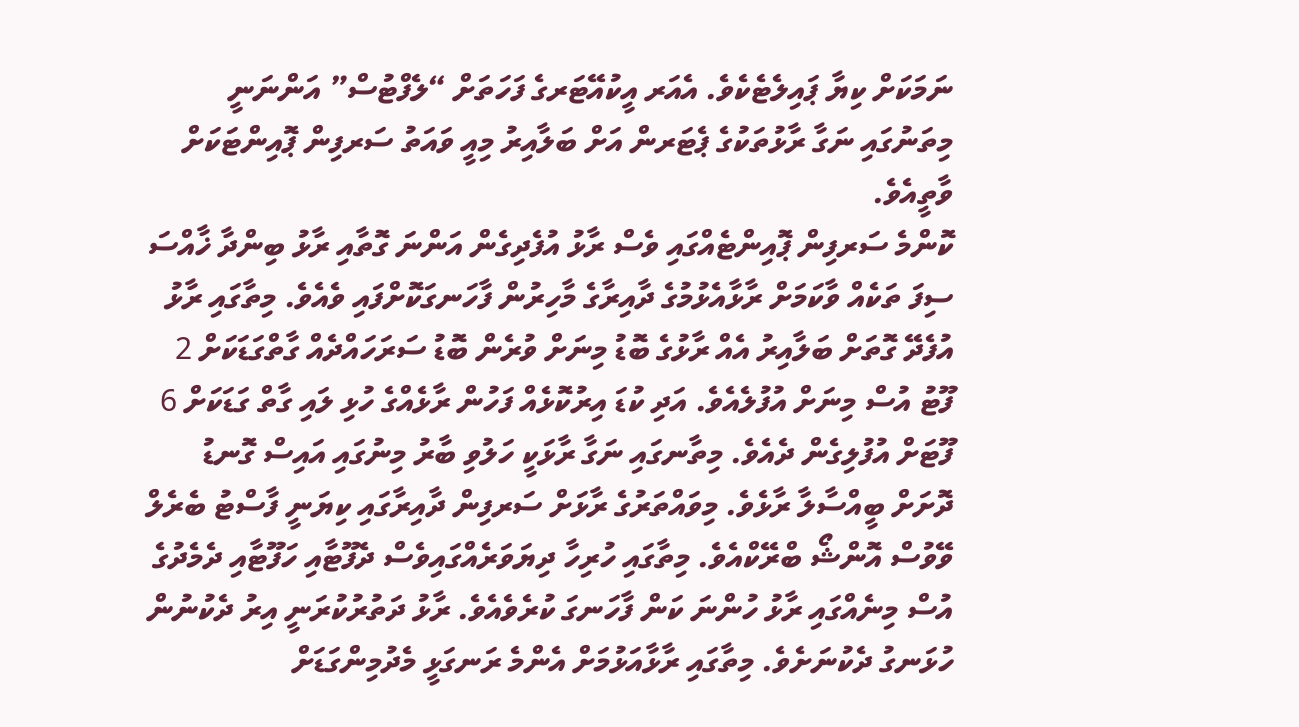ނަމަކަށް ކިޔާ ޕައިލެޓެކެވެ. އެއަރ އީކުއޭޓަރގެ ފަހަތަށް “ލެފްޓުސް” އަންނަނީ މިތަނުގައި ނަގާ ރާޅުތަކުގެ ޕެޓަރން އަށް ބަލާއިރު މިއީ ވައަތު ސަރފިން ޕޮއިންޓަކަށް ވާތީއެވެ.
ކޮންމެ ސަރފިން ޕޮއިންޓެއްގައި ވެސް ރާޅު އުފެދިގެން އަންނަ ގޮތާއި ރާޅު ބިންދާ ޚާއްސަ ސިފަ ތަކެއް ވާކަމަށް ރާޅާއެޅުމުގެ ދާއިރާގެ މާހިރުން ފާހަނގަކޮށްފައި ވެއެވެ. މިތާގައި ރާޅު އުފެދޭ ގޮތަށް ބަލާއިރު އެއް ރާޅުގެ ބޮޑު މިނަށް ވުރެން ބޮޑު ސަރަހައްދެއް ގާތްގަޑަކަށް 2 ފޫޓު އުސް މިނަށް އުފުލެއެވެ. އަދި ކުޑަ އިރުކޮޅެއް ފަހުން ރާޅެއްގެ ހުޅި ލައި ގާތް ގަޑަކަށް 6 ފޫޓަށް އުފުލިގެން ދެއެވެ. މިތާނގައި ނަގާ ރާޅަކީ ހަލުވި ބާރު މިނުގައި އައިސް ގޮނޑު ދޮށަށް ބީއްސާލާ ރާޅެވެ. މިވައްތަރުގެ ރާޅަށް ސަރފިން ދާއިރާގައި ކިޔަނީ ފާސްޓު ބެރެލް ވޭވުސް އޮންޝޯ ބްރޭކްއެވެ. މިތާގައި ހުރިހާ ދިޔަވަރެއްގައިވެސް ދެފޫޓާއި ހަފޫޓާއި ދެމެދުގެ އުސް މިނެއްގައި ރާޅު ހުންނަ ކަން ފާހަނގަ ކުރެވެއެވެ. ރާޅު ދަތުރުކުރަނީ އިރު ދެކުނުން ހުޅަނގު ދެކުނަށެވެ. މިތާގައި ރާޅާއަޅުމަށް އެންމެ ރަނގަޅީ މެދުމިންގަޑަށް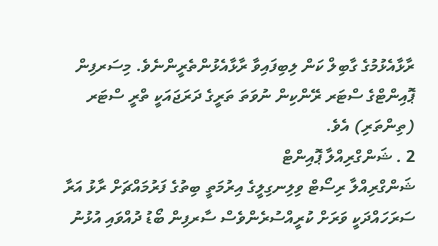ރާޅާއެޅުމުގެ ގާބިލް ކަން ލިބިފައިވާ ރާޅާއެޅުންތެރީންނެވެ. މިސަރފިން ޕޮއިންޓްގެ ސްޓަރ ރޭންކިން ނުވަތަ ތަރީގެ ދަރަޖައަކީ ތްރީ ސްޓަރ (ތިންތަރި) އެވެ.
2 . ޝަންގްރިއްލާ ޕޮއިންޓް
ޝަންގްރިއްލާ ރިސޯޓް ވިލިނގިލީގެ އިރުމަތީ ބިތުގެ ފަރުމައްޗަށް ރާޅު އަރާ ސަރަހައްދަކީ ވަރަށް ކުރީއްސުރެންވެސް ސާރފިން ބޯޑު ދުއްވައި އުޅުނު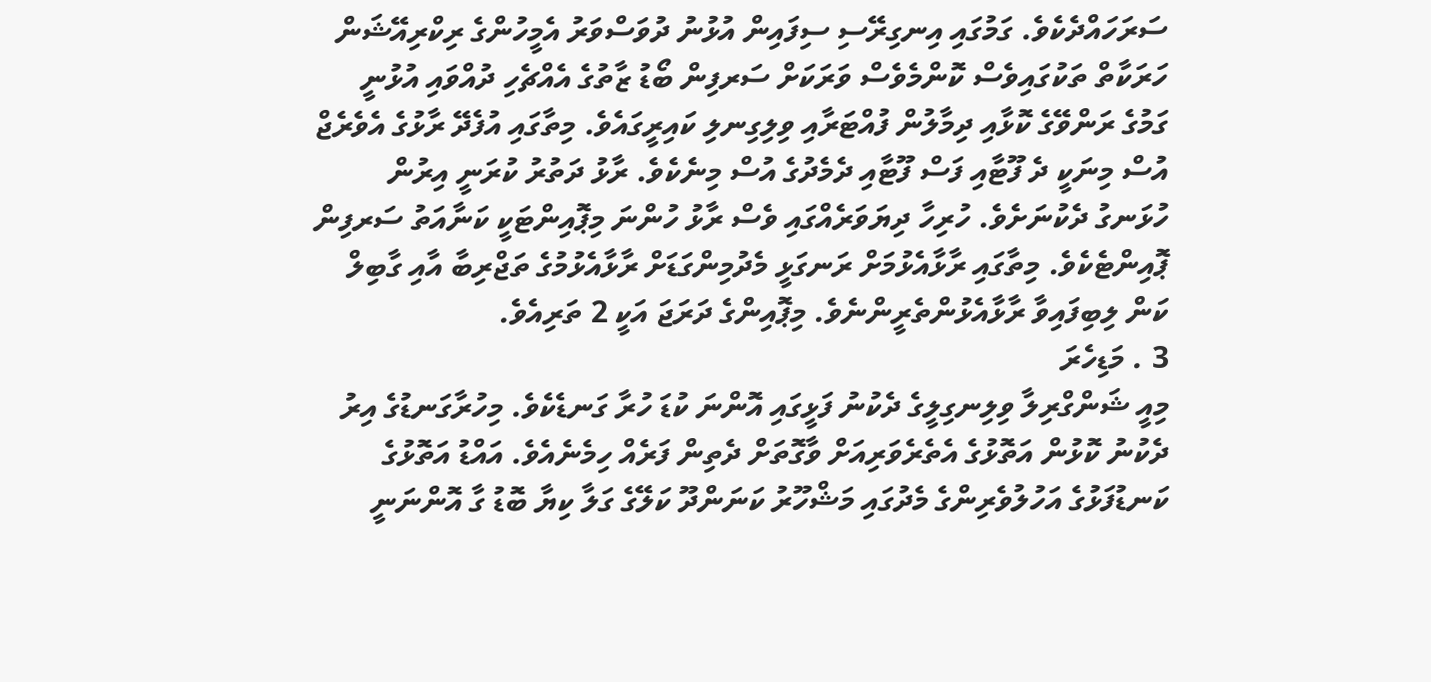ސަރަހައްދެކެވެ. ގަމުގައި އިނގިރޭސި ސިފައިން އުޅުނު ދުވަސްވަރު އެމީހުންގެ ރިކްރިއޭޝަން ހަރަކާތް ތަކުގައިވެސް ކޮންމެވެސް ވަރަކަށް ސަރފިން ބޯޑު ޒާތުގެ އެއްޗެހި ދުއްވައި އުޅުނީ ގަމުގެ ރަންވޭގެ ކޮޅާއި ދިމާލުން ފުއްޓަރާއި ވިލިގިނލި ކައިރީގައެވެ. މިތާގައި އުފެދޭ ރާޅުގެ އެވެރެޖް އުސް މިނަކީ ދެ ފޫޓާއި ފަސް ފޫޓާއި ދެމެދުގެ އުސް މިނެކެވެ. ރާޅު ދަތުރު ކުރަނީ އިރުން ހުޅަނގު ދެކުނަށެވެ. ހުރިހާ ދިޔަވަރެއްގައި ވެސް ރާޅު ހުންނަ މިޕޮއިންޓަކީ ކަނާއަތު ސަރފިން ޕޮއިންޓެކެވެ. މިތާގައި ރާޅާއެޅުމަށް ރަނގަޅީ މެދުމިންގަޑަށް ރާޅާއެޅުމުގެ ތަޖްރިބާ އާއި ގާބިލް ކަން ލިބިފައިވާ ރާޅާއެޅުންތެރީންނެވެ. މިޕޮއިންގެ ދަރަޖަ އަކީ 2 ތަރިއެވެ.
3 . މަޑިހެރަ
މިއީ ޝަންގްރިލާ ވިލިނގިލީގެ ދެކުނު ފަޅީގައި އޮންނަ ކުޑަ ހުރާ ގަނޑެކެވެ. މިހުރާގަނޑުގެ އިރު ދެކުނު ކޮޅުން އަތޮޅުގެ އެތެރެވަރިއަށް ވާގޮތަށް ދެތިން ފަރެއް ހިމެނެއެވެ. އައްޑު އަތޮޅުގެ ކަނޑުފަޅުގެ އަހުލުވެރިންގެ މެދުގައި މަޝްހޫރު ކަނަންދޫ ކަލޭގެ ގަލާ ކިޔާ ބޮޑު ގާ އޮންނަނީ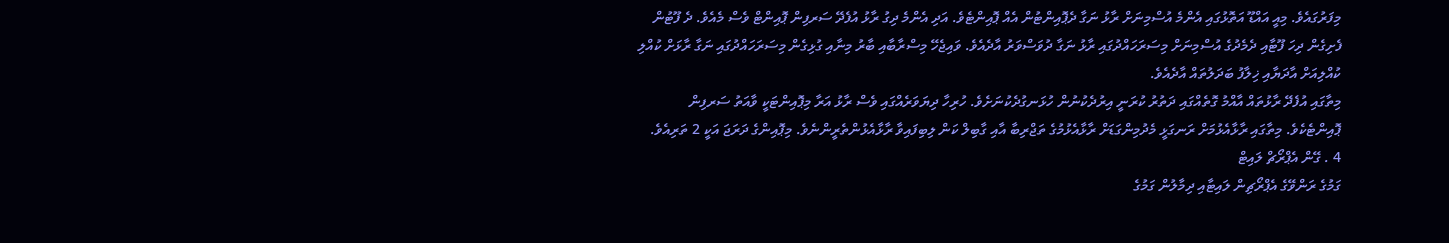މިފަރުގައެވެ. މިއީ އައްޑޫ އަތޮޅުގައި އެންމެ އުސްމިނަށް ރާޅު ނަގާ ދެޕޮއިންޓުން އެއް ޕޮއިންޓެވެ. އަދި އެންމެ ދިގު ރާޅު އުފެދޭ ސަރފިން ޕޮއިންޓް ވެސް މެއެވެ. ދެ ފޫޓުން ފެށިގެން ދިހަ ފޫޓާއި ދެމެދުގެ އުސްމިނަށް މިސަރަހައްދުގައި ރާޅު ނަގާ ދުވަސްވަރު އާދެއެވެ. ވައިޖެހޭ މިސްރާބާއި ބާރު މިނާއި ގުޅިގެން މިސަރަހައްދުގައި ނަގާ ރާޅަށް ކުއްލި ކުއްލިއަށް އާދަޔާއި ޚިލާފު ބަދަލުތައް އާދެއެވެ.
މިތާގައި އުފެދޭ ރާޅުތައް އާއްމު ގޮތެއްގައި ދަތުރު ކުރަނީ އިރުދެކުނުން ހުޅަނގުދެކުނަށެވެ. ހުރިހާ ދިޔަވަރެއްގައި ވެސް ރާޅު އަރާ މިޕޮއިންޓަކީ ވާއަތު ސަރފިން ޕޮއިންޓެކެވެ. މިތާގައި ރާޅާއެޅުމަށް ރަނގަޅީ މެދުމިންގަޑަށް ރާޅާއެޅުމުގެ ތަޖްރިބާ އާއި ގާބިލް ކަން ލިބިފައިވާ ރާޅާއެޅުންތެރީންނެވެ. މިޕޮއިންގެ ދަރަޖަ އަކީ 2 ތަރިއެވެ.
4 . ގޭން އެޕްރޯޗް ލައިޓް
ގަމުގެ ރަންވޭގެ އެޕްރޯޗިން ލައިޓާއި ދިމާލުން ގަމުގެ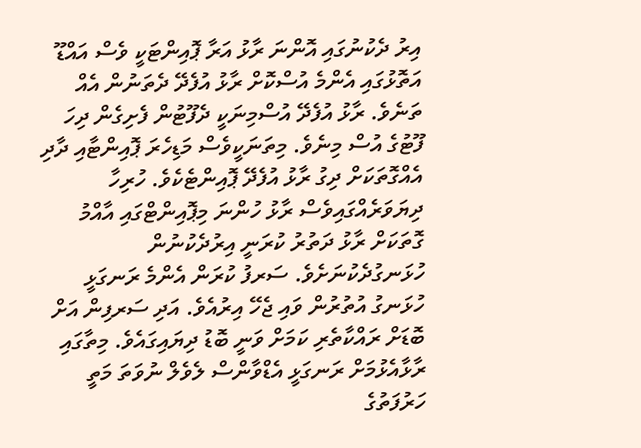އިރު ދެކުނުގައި އޮންނަ ރާޅު އަރާ ޕޮއިންޓަކީ ވެސް އައްޑޫ އަތޮޅުގައި އެންމެ އުސްކޮށް ރާޅު އުފެދޭ ދެތަނުން އެއް ތަނެވެ. ރާޅު އުފެދޭ އުސްމިނަކީ ދެފޫޓުން ފެށިގެން ދިހަ ފޫޓުގެ އުސް މިނެވެ. މިތަނަކީވެސް މަޑިހެރަ ޕޮއިންޓާއި ދާދި އެއްގޮތަކަށް ދިގު ރާޅު އުފެދޭ ޕޮއިންޓެކެވެ. ހުރިހާ ދިޔަވަރެއްގައިވެސް ރާޅު ހުންނަ މިޕޮއިންޓްގައި އާއްމު ގޮތަކަށް ރާޅު ދަތުރު ކުރަނީ އިރުދެކުނުން ހުޅަނގުދެކުނަށެވެ. ސަރފު ކުރަން އެންމެ ރަނގަޅީ ހުޅަނގު އުތުރުން ވައި ޖެހޭ އިރުއެވެ. އަދި ސަރފިން އަށް ބޮޑަށް ރައްކާތެރި ކަމަށް ވަނީ ބޮޑު ދިޔައިގައެވެ. މިތާގައި ރާޅާއެޅުމަށް ރަނގަޅީ އެޑްވާންސް ލެވެލް ނުވަތަ މަތީ ހަރުފަތުގެ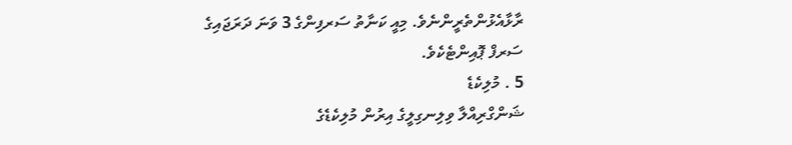ރާޅާއެޅުންތެރީންނެވެ. މިއީ ކަނާތު ސަރފިންގެ 3 ވަނަ ދަރަޖައިގެ ސަރފް ޕޮއިންޓެކެވެ.
5 . މުލިކެޑެ
ޝަންގްރިއްލާ ވިލިނގިލީގެ އިރުން މުލިކެޑެގެ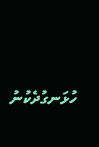ހުޅަނގުދެކުނު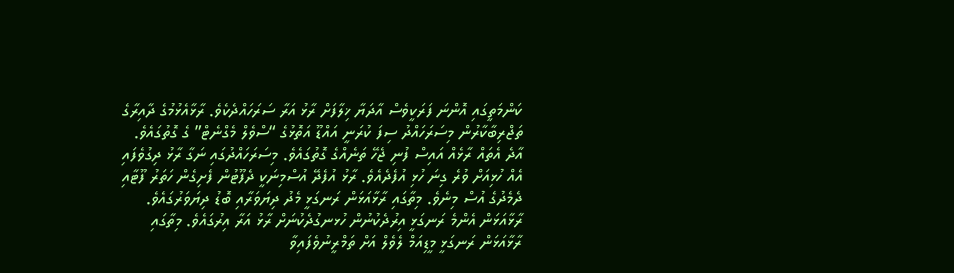ކަންމަތީގައި އޮންނަ ފަރަކީވެސް އާދަޔާ ޚިލާފަށް ރާޅު އަރާ ސަރަހައްދެކެވެ. ރާޅާއެޅުމުގެ ދާއިރާގެ ތަޖްރިބާކާރުން މިސަރަހައްދު ސިފަ ކުރަނީ އައްޑޫ އަތޮޅުގެ “ސްވެލް މެގްނެޓް” ގެ ގޮތުގައެވެ. އާދެ އެތައް ރާޅެއް އައިސް ފުނި ޖެހޭ ތަނެއްގެ ގޮތުގައެވެ. މިސަރަހައްދުގައި ނަގާ ރާޅު ދިގުވެފައި އެއް ހުޅިއަށް ވުރެ ގިނަ ހުޅި އުފެދެއެވެ. ރާޅު އުފެދޭ އުސްމިނަކީ ދެފޫޓުން ފެށިގެން ހަތަރު ފޫޓާއި ދެމެދުގެ އުސް މިނެވެ. މިތާގައި ރާޅާއަޅަން ރަނގަޅީ މެދު ދިޔަވަރާއި ބޮޑު ދިޔަވަރުގައެވެ. ރާޅާއަޅަން އެންމެ ރަނގަޅީ އިރުދެކުނުން ހުޅނގުދެކުނަށް ރާޅު އަރާ އިރުގައެވެ. މިތާގައި ރާޅާއަޅަން ރަނގަޅީ މީޑިއަމް ލެވެލް އަށް ތަމްރީނުވެފައިވާ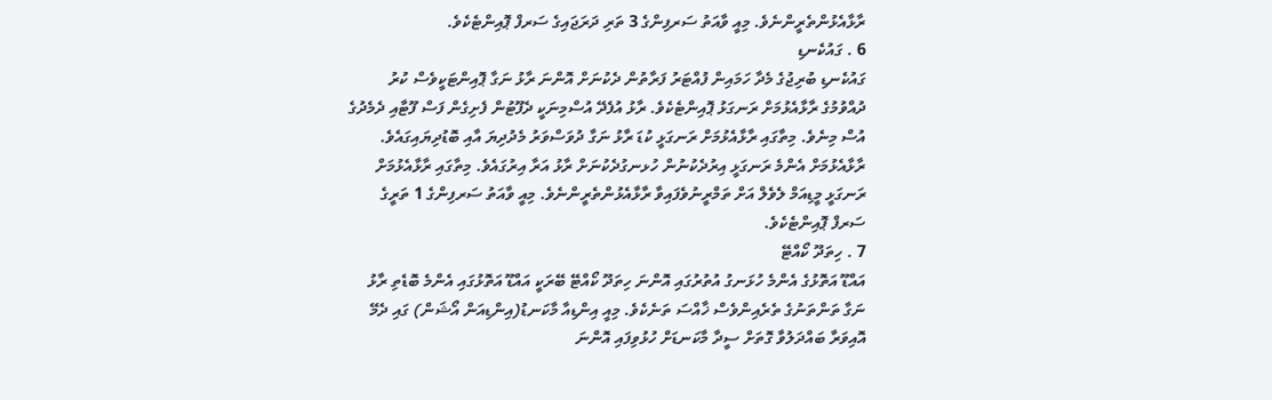ރާޅާއެޅުންތެރީންނެވެ. މިއީ ވާއަތު ސަރފިންގެ 3 ތަރި ދަރަޖައިގެ ސަރފް ޕޮއިންޓެކެވެ.
6 . ގައުކެނޑި
ގައުކެނޑި ބުރިޖުގެ މެދާ ހަމައިން ފުއްޓަރު ފަރާތުން ދެކުނަށް އޮންނަ ރާޅު ނަގާ ޕޮއިންޓަކީވެސް ކުރު ދުއްވުމުގެ ރާޅާއެޅުމަށް ރަނގަޅު ޕޮއިންޓެކެވެ. ރާޅު އުފެދޭ އުސްމިނަކީ ދެފޫޓުން ފެށިގެން ފަސް ފޫޓާއި ދެމެދުގެ އުސް މިނެވެ. މިތާގައި ރާޅާއެޅުމަށް ރަނގަޅީ ކުޑަ ރާޅު ނަގާ ދުވަސްވަރު މެދުދިޔަ އާއި ބޮޑުދިޔައިގައެވެ.
ރާޅާއެޅުމަށް އެންމެ ރަނގަޅީ އިރުދެކުނުން ހުޅނގުދެކުނަށް ރާޅު އަރާ އިރުގައެވެ. މިތާގައި ރާޅާއެޅުމަށް ރަނގަޅީ މީޑިއަމް ލެވެލް އަށް ތަމްރީނުވެފައިވާ ރާޅާއެޅުންތެރީންނެވެ. މިއީ ވާއަތު ސަރފިންގެ 1 ތަރީގެ ސަރފް ޕޮއިންޓެކެވެ.
7 . ހިތަދޫ ކޯއްޓޭ
އައްޑޫ އަތޮޅުގެ އެންމެ ހުޅަނގު އުތުރުގައި އޮންނަ ހިތަދޫ ކޯއްޓޭ ބޭރަކީ އައްޑޫ އަތޮޅުގައި އެންމެ ބޮޑެތި ރާޅު ނަގާ ތަންތަނުގެ ތެރެއިންވެސް ޚާއްސަ ތަނެކެވެ. މިއީ އިންޑިއާ މާކަނޑު(އިންޑިއަން އޯޝަން) ގައި ދެމޭ އޮއިވަރާ ބައްދަލުވާ ގޮތަށް ސީދާ މާކަނޑަށް ހުޅުވިފައި އޮންނަ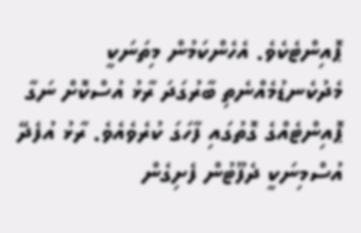ޕޮއިންޓެކެވެ. އެހެންކަމުން މިތަނަކީ މެދުކެނޑުމެއްނެތި ބާރުގަދަ ރާޅު އުސްކޮށް ނަގާ ޕޮއިންޓެއްގެ ގޮތުގައި ފާހަގަ ކުރެވެއެވެ. ރާޅު އުފެދޭ އުސްމިނަކީ ދެފޫޓުން ފެށިގެން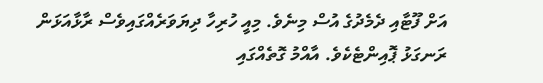އަށް ފޫޓާއި ދެމެދުގެ އުސް މިނެވެ. މިއީ ހުރިހާ ދިޔަވަރެއްގައިވެސް ރާޅާއަޅަން ރަނގަޅު ޕޮއިންޓެކެވެ. އާއްމު ގޮތެއްގައި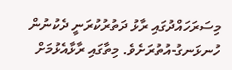މިސަރަހައްދުގައި ރާޅު ދަތުރުކުރަނީ ދެކުނުން ހުނޅަނގު-އުތުރަށެވެ. މިތާގައި ރާޅާއެޅުމަށް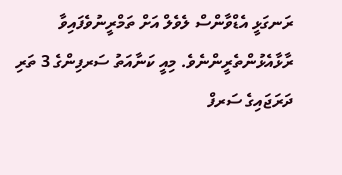ރަނގަޅީ އެޑްވާންސް ލެވެލް އަށް ތަމްރީނުވެފައިވާ ރާޅާއެޅުންތެރީންނެވެ. މިއީ ކަނާއަތު ސަރފިންގެ 3 ތަރި ދަރަޖައިގެ ސަރފް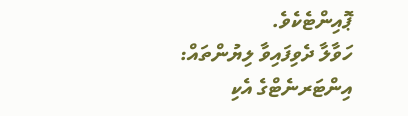ޕޮއިންޓެކެވެ.
ހަވާލާ ދެވިފައިވާ ލިޔުންތައް:
އިންޓަރނެޓްގެ އެކި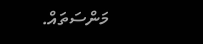މަންސަތައް.